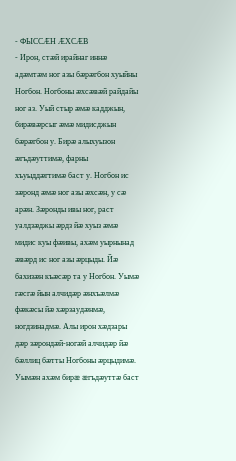- ФЫССÆН ÆХСÆВ
- Ирон, стæй ирайнаг иннæ адæмтæм ног азы бæрæгбон хуыйны Ногбон. Ногбоны æхсæвæй райдайы ног аз. Уый стыр æмæ кадджын, бирæвæрсыг æмæ мидисджын бæрæгбон у. Бирæ алыхуызон æгъдæуттимæ, фарны хъуыддæгтимæ баст у. Ногбон ис зæронд æмæ ног азы æхсæн, у сæ арæн. Зæронды ивы ног, раст уалдзæджы æрдз йæ хуыз æмæ мидис куы фæивы, ахæм уырнынад æвæрд ис ног азы æрцыды. Йæ бахизæн къæсæр та у Ногбон. Уымæ гæсгæ йын алчидæр æнхъæлмæ фæкæсы йæ хæрзаудæнмæ, ногдзинадмæ. Алы ирон хæдзары дæр зæрондæй-ногæй алчидæр йæ бæллиц бæтты Ногбоны æрцыдимæ. Уымæн ахæм бирæ æгъдæуттæ баст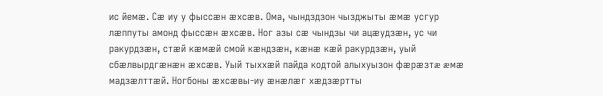ис йемæ. Сæ иу у фыссæн æхсæв. Ома, чындздзон чызджыты æмæ усгур лæппуты амонд фыссæн æхсæв. Ног азы сæ чындзы чи ацæудзæн, ус чи ракурдзæн, стæй кæмæй смой кæндзæн, кæнæ кæй ракурдзæн, уый сбæлвырдгæнæн æхсæв. Уый тыххæй пайда кодтой алыхуызон фæрæзтæ æмæ мадзæлттæй. Ногбоны æхсæвы-иу æнæлæг хæдзæртты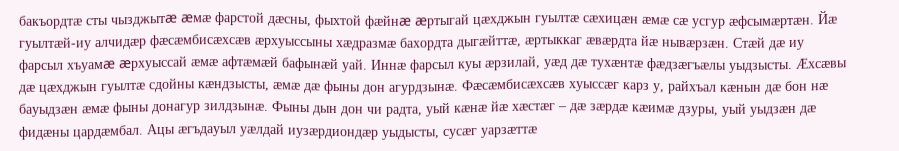бакъордтæ сты чызджытæ æмæ фарстой дæсны, фыхтой фæйнæ æртыгай цæхджын гуылтæ сæхицæн æмæ сæ усгур æфсымæртæн. Йæ гуылтæй-иу алчидæр фæсæмбисæхсæв æрхуыссыны хæдразмæ бахордта дыгæйттæ, æртыккаг æвæрдта йæ нывæрзæн. Стæй дæ иу фарсыл хъуамæ æрхуыссай æмæ афтæмæй бафынæй уай. Иннæ фарсыл куы æрзилай, уæд дæ тухæнтæ фæдзæгъæлы уыдзысты. Æхсæвы дæ цæхджын гуылтæ сдойны кæндзысты, æмæ дæ фыны дон агурдзынæ. Фæсæмбисæхсæв хуыссæг карз у, райхъал кæнын дæ бон нæ бауыдзæн æмæ фыны донагур зилдзынæ. Фыны дын дон чи радта, уый кæнæ йæ хæстæг – дæ зæрдæ кæимæ дзуры, уый уыдзæн дæ фидæны цардæмбал. Ацы æгъдауыл уæлдай иузæрдиондæр уыдысты, сусæг уарзæттæ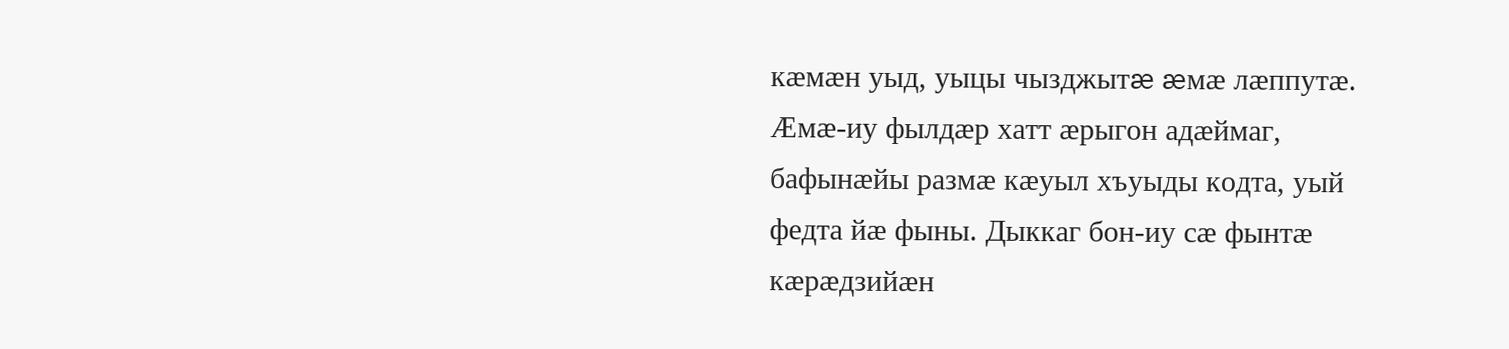кæмæн уыд, уыцы чызджытæ æмæ лæппутæ. Æмæ-иу фылдæр хатт æрыгон адæймаг, бафынæйы размæ кæуыл хъуыды кодта, уый федта йæ фыны. Дыккаг бон-иу сæ фынтæ кæрæдзийæн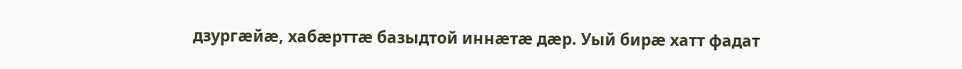дзургæйæ, хабæрттæ базыдтой иннæтæ дæр. Уый бирæ хатт фадат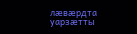лæвæрдта уарзæтты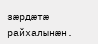зæрдæтæ райхалынæн.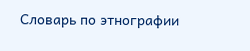Словарь по этнографии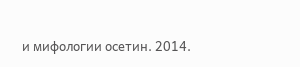и мифологии осетин. 2014.